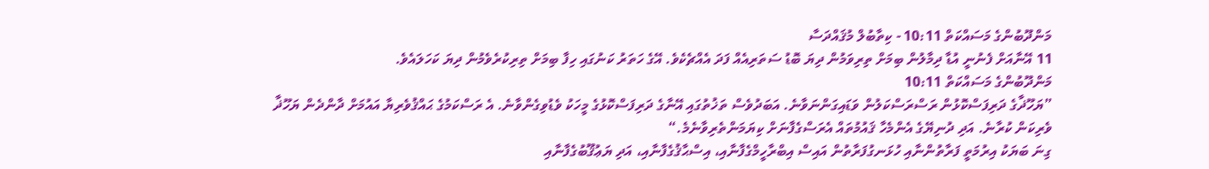މަންދޫބުންގެ މަސައްކަތް 10:11 - ކިތާބުލް މުޤައްދަސާ
11 އޭނާއަށް ފެނުނީ އުޑާ ދިމާލުން ބިމަށް ތިރިވަމުން ދިޔަ ބޮޑު ސަތަރިއެއް ފަދަ އެއްޗެކެވެ. އޭގެ ހަތަރު ކަނުގައި ހިފާ ބިމަށް ތިރިކުރެވެމުން ދިޔަ ކަހަލައެވެ.
މަންދޫބުންގެ މަސައްކަތް 10:11
”ޔަހޫޛާގެ ދަރިފަސްކޮޅުން ރަސްރަސްކަލުން ވަޑައިގަންނަވާނެ. އަބަދުވެސް ތަޚުތުގައި އޭނާގެ ދަރިފަސްކޮޅުގެ މީހަކު ވެޑުވިގެންވާނެ. އެ ރަސްކަމުގެ ޙައްޤުވެރިޔާ އައުމަށް ދާންދެން ޔަހޫޛާ ވެރިކަން ކުރާނެ. އަދި ދުނިޔޭގެ އެންމެހާ ޤައުމުތައް އެރަސްގެފާނަށް ކިޔަމަންތެރިވާނެމެ.“
ގިނަ ބަޔަކު އިރުމަތީ ފަރާތުންނާއި ހުޅަނގުފަރާތުން އައިސް އިބްރާހީމްގެފާނާއި، އިސްޙާޤުގެފާނާއި، އަދި ޔަޢުޤޫބުގެފާނާއި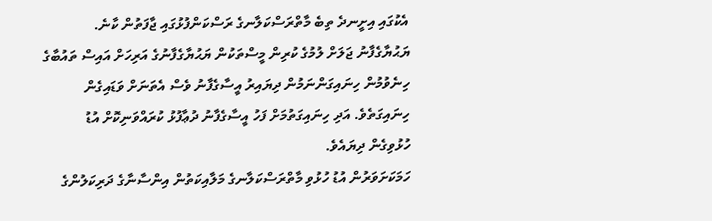އެކުގައި އިށީނދެ ތިބެ މާތްރަސްކަލާނގެ ރަސްކަންފުޅުގައި ޖާފަތުން ކާނެ.
ޔަޙުޔާގެފާނު ޖަލަށް ލުމުގެ ކުރިން މީސްތަކުން ޔަޙުޔާގެފާނުގެ އަރިހަށް އައިސް ތައުބާގެ ހިނެވުމުން ހިނައިގަންނަމުން ދިޔައިރު އީސާގެފާނު ވެސް އެތަނަށް ވަޑައިގެން ހިނައިގަތެވެ. އަދި ހިނައިގަތުމަށް ފަހު އީސާގެފާނު ދުޢާފުޅު ކުރައްވަނިކޮށް އުޑު ހުޅުވިގެން ދިޔައެވެ.
ހަމަކަށަވަރުން އުޑު ހުޅުވި މާތްރަސްކަލާނގެ މަލާއިކަތުން އިންސާނާގެ ދަރިކަލުންގެ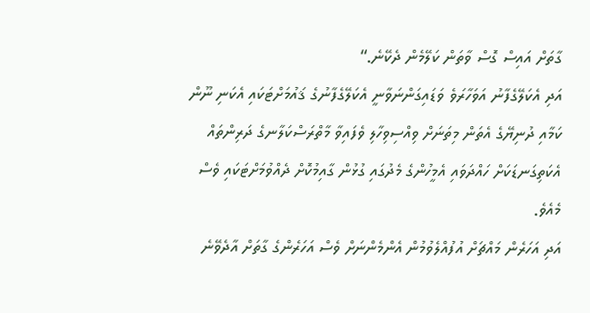ގާތަށް އައިސް ގޮސް ވާތަން ކަލޭމެން ދެކޭނެ.“
އަދި އެކަލޭގެފާނު އަވަހާރަވެ ވަޑައިގަންނަވާނީ އެކަލޭގެފާނުގެ ޤައުމަށްޓަކައި އެކަނި ނޫން ކަމާއި ދުނިޔޭގެ އެތަން މިތަނަށް ވިއްސިވިހާލި ވެފައިވާ މާތްރަސްކަލާނގެ ދަރިންތައް އެކަތިގަނޑަކަށް ހައްދަވައި އެމީހުންގެ މެދުގައި ގުޅުން ގާއިމުކޮށް ދެއްވުމަށްޓަކައި ވެސް މެއެވެ.
އަދި އަހަރެން މައްޗަށް އުފުއްލެވުމުން އެންމެންނަށް ވެސް އަހަރެންގެ ގާތަށް އާދެވޭނެ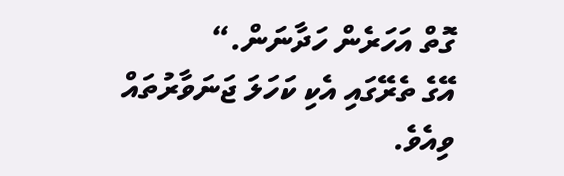ގޮތް އަހަރެން ހަދާނަން.“
އޭގެ ތެރޭގައި އެކި ކަހަލަ ޖަނަވާރުތައް ވިއެވެ.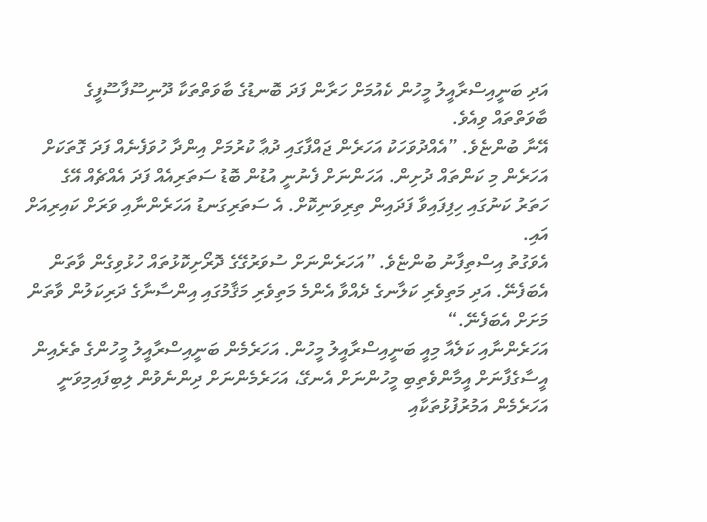އަދި ބަނީއިސްރާއީލު މީހުން ކެއުމަށް ހަރާން ފަދަ ބޮނޑުގެ ބާވަތްތަކާ ދޫނިސޫފާސޫފީގެ ބާވަތްތައް ވިއެވެ.
އޭނާ ބުންޏެވެ. ”އެއްދުވަހަކު އަހަރެން ޖައްފާގައި ދުޢާ ކުރުމަށް އިންދާ ހުވަފެނެއް ފަދަ ގޮތަކަށް އަހަރެން މި ކަންތައް ދުށިން. އަހަންނަށް ފެނުނީ އުޑުން ބޮޑު ސަތަރިއެއް ފަދަ އެއްޗެއް އޭގެ ހަތަރު ކަނުގައި ހިފިފައިވާ ފަދައިން ތިރިވަނިކޮށް. އެ ސަތަރިގަނޑު އަހަރެންނާއި ވަރަށް ކައިރިއަށް އައި.
އެވަގުތު އިސްތިފާނު ބުންޏެވެ. ”އަހަރެންނަށް ސުވަރުގޭގެ ދޮރޯށިކޮޅުތައް ހުޅުވިގެން ވާތަން އެބަފެނޭ. އަދި މަތިވެރި ކަލާނގެ ދެއްވާ އެންމެ މަތިވެރި މަޤާމުގައި އިންސާނާގެ ދަރިކަލުން ވާތަން މަށަށް އެބަފެނޭ.“
އަހަރެންނާއި ކަލެއާ މިއީ ބަނީއިސްރާއީލު މީހުން. އަހަރެމެން ބަނީއިސްރާއީލު މީހުންގެ ތެރެއިން އީސާގެފާނަށް އީމާންވެތިބި މީހުންނަށް އެނގޭ، އަހަރެމެންނަށް ދިންނެވުން ލިބިފައިމިވަނީ އަހަރެމެން އަމުރުފުޅުތަކާއި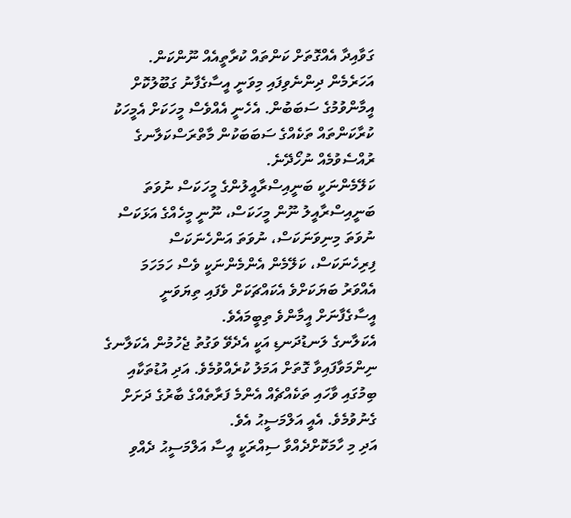ގަވާއިދާ އެއްގޮތަށް ކަންތައް ކުރާތީއެއް ނޫންކަން. އަހަރެމެން ދިންނެވިފައި މިވަނީ އީސާގެފާނު ގަބޫލުކޮށް އީމާންވުމުގެ ސަބަބުން. އެހެނީ އެއްވެސް މީހަކަށް އެމީހަކު ކުރާކަންތައް ތަކެއްގެ ސަބަބަކުން މާތްރަސްކަލާނގެ ރުއްސެވުމެއް ނުހޯދޭނެ.
ކަލޭމެންނަކީ ބަނީއިސްރާއީލުންގެ މީހަކަސް ނުވަތަ ބަނީއިސްރާއީލު ނޫން މީހަކަސް، ނޫނީ މީހެއްގެ އަޅަކަސް ނުވަތަ މިނިވަނަކަސް، ނުވަތަ އަންހެނަކަސް ފިރިހެނަކަސް، ކަލޭމެން އެންމެންނަކީ ވެސް ހަމަހަމަ އެއްވަރު ބަޔަކަށްވެ އެކައްޗަކަށް ވެފައި ތިޔަވަނީ އީސާގެފާނަށް އީމާންވެ ތިބީމައެވެ.
އެކަލާނގެ ލަނޑުދަނޑި އަކީ އެދެވޭ ވަގުތު ޖެހުމުން އެކަލާނގެ ނިންމަވާފައިވާ ގޮތަށް އަމަލު ކުރެއްވުމެވެ. އަދި އުޑުތަކާއި ބިމުގައި ވާހައި ތަކެއްޗެއް އެންމެ ފަރާތެއްގެ ބާރުގެ ދަށަށް ގެނުވުމެވެ. އެއީ އަލްމަސީޙު އެވެ.
އަދި މި ހާމަކޮށްދެއްވާ ސިއްރަކީ އީސާ އަލްމަސީޙު ދެއްވި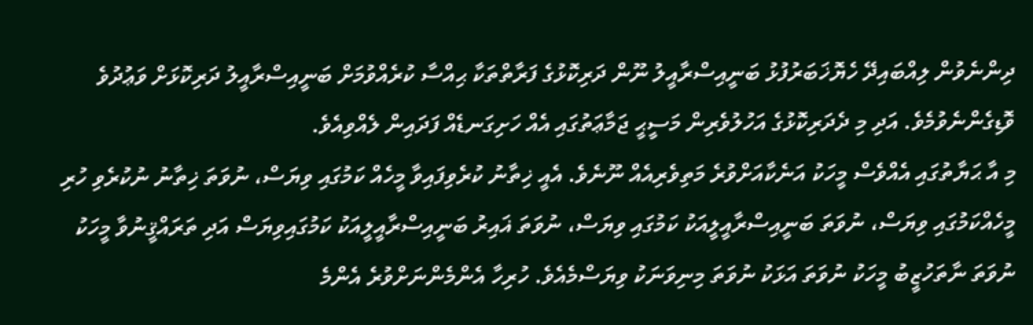ދިންނެވުން ލިއްބައިދޭ ހެޔޮޚަބަރުފުޅު ބަނީއިސްރާއީލު ނޫން ދަރިކޮޅުގެ ފަރާތްތަކާ ޙިއްސާ ކުރެއްވުމަށް ބަނީއިސްރާއީލު ދަރިކޮޅަށް ވަޢުދުވެ ވޮޑިގެންނެވުމެވެ. އަދި މި ދެދަރިކޮޅުގެ އަހުލުވެރިން މަސީޙީ ޖަމާޢަތުގައި އެއް ހަށިގަނޑެއް ފަދައިން ލެއްވިއެވެ.
މި އާ ޙަޔާތުގައި އެއްވެސް މީހަކު އަނެކާއަށްވުރެ މަތިވެރިއެއް ނޫނެވެ. އެއީ ޚިތާނު ކުރެވިފައިވާ މީހެއް ކަމުގައި ވިޔަސް، ނުވަތަ ޚިތާނު ނުކުރެވި ހުރި މީހެއްކަމުގައި ވިޔަސް، ނުވަތަ ބަނީއިސްރާއީލީއަކު ކަމުގައި ވިޔަސް، ނުވަތަ ޣައިރު ބަނީއިސްރާއީލީއަކު ކަމުގައިވިޔަސް އަދި ތަރައްޤީނުވާ މީހަކު ނުވަތަ ނާތަހުޒީބު މީހަކު ނުވަތަ އަޅަކު ނުވަތަ މިނިވަނަކު ވިޔަސްމެއެވެ. ހުރިހާ އެންމެންނަށްވުރެ އެންމެ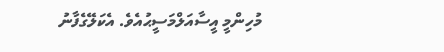މުހިންމީ އީސާއަލްމަސީޙުއެވެ. އެކަލޭގެފާނު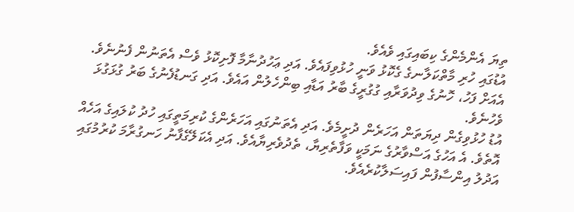ތިޔަ އެންމެންގެ ކިބައިގައި ވެއެވެ.
އުޑުގައި ހުރި މާތްކަލާނގެ ގެކޮޅު ވަނީ ހުޅުވިފައެވެ. އަދި ޢަހުދުނާމާ ފޮށިކޮޅު ވެސް އެތަނުން ފެނުނެވެ. އެއަށް ފަހު، ހޮނުގެ ވިދުވަރާއި ގުގުރީގެ ބާރު އަޑާއި ބިންހެލުން އައެވެ. އަދި ގަނޑުފެނުގެ ބަރު ގުޅަގުޅަ ވެހުނެވެ.
އުޑު ހުޅުވިގެން ދިޔަތަން އަހަރެން ދުށީމެވެ. އަދި އެތަނުގައި އަހަރެންގެ ކުރިމަތީގައި ހުދު ކުލައިގެ އަހެއް އޮތެވެ. އެ އަހުގެ އަސްވާރުގެ ނަމަކީ ވަފާތެރިޔާ، ތެދުވެރިޔާއެވެ. އަދި އެކަލޭގެފާނު ހަނގުރާމަ ކުރުމުގައި އަދުލު އިންސާފުން ފައިސަލާކުރެއެވެ.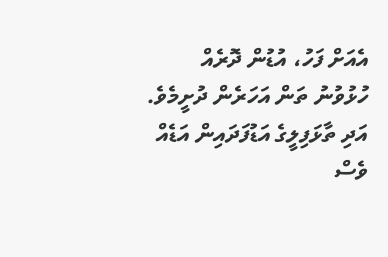އެއަށް ފަހު، އުޑުން ދޮރެއް ހުޅުވުނު ތަން އަހަރެން ދުށީމެވެ. އަދި ތާޅަފިލީގެ އަޑުފަދައިން އަޑެއް ވެސް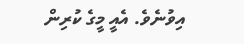އިވުނެވެ. އެއީ މީގެ ކުރިން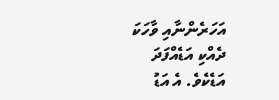އަހަރެންނާއި ވާހަކަ ދެއްކި އަޑެއްފަދަ އަޑެކެވެ. އެ އަޑު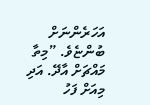އަހަރެންނަށް ބުންޏެވެ. ”މިތާ މައްޗަށް އާދޭ. އަދި މިއަށް ފަހު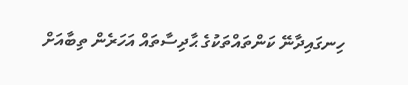ހިނގައިދާނޭ ކަންތައްތަކުގެ ޙާދިސާތައް އަހަރެން ތިބާއަށް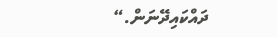ދައްކައިދޭނަން.“